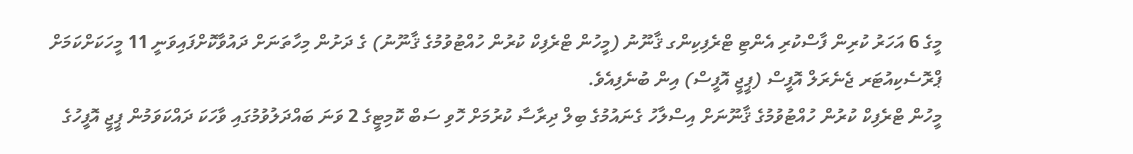މީގެ 6 އަހަރު ކުރިން ފާސްކުރި އެންޓި ޓްރެފިކިންގ ޤާނޫނު (މީހުން ޓްރެފިކް ކުރުން ހުއްޓުވުމުގެ ޤާނޫނު) ގެ ދަށުން މިހާތަނަށް ދައުވާކޮށްފައިވަނީ 11 މީހަކަށްކަމަށް ޕްރޮސެކިއުޓަރ ޖެނެރަލް އޮފީސް (ޕީޖީ އޮފީސް) އިން ބުނެފިއެވެ.
މީހުން ޓްރެފިކް ކުރުން ހުއްޓުވުމުގެ ޤާނޫނަށް އިސްލާހު ގެނައުމުގެ ބިލް ދިރާސާ ކުރުމަށް ހޮވި ސަބް ކޮމިޓީގެ 2 ވަނަ ބައްދަލުވުމުގައި ވާހަކަ ދައްކަވަމުން ޕީޖީ އޮފީހުގެ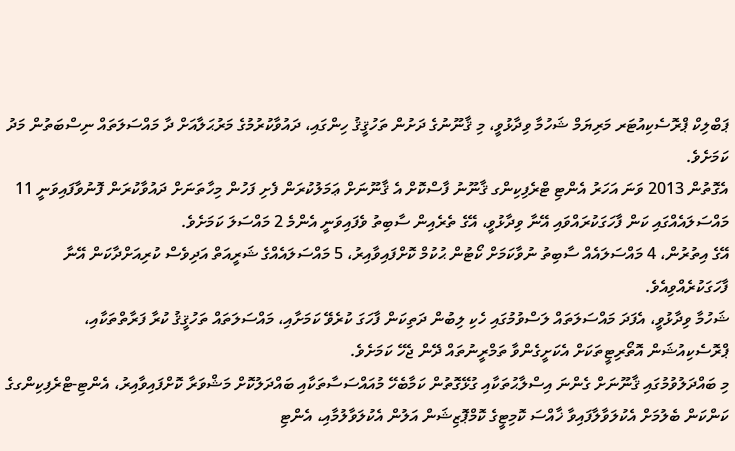ޕަބްލިކް ޕްރޮސެކިއުޓަރ މަރިޔަމް ޝަހުމާ ވިދާޅުވީ، މި ޤާނޫނުގެ ދަށުން ތަހުޤީޤު ހިންގައި، ދައުވާކުރުމުގެ މަރުޙަލާއަށް ދާ މައްސަލަތައް ނިސްބަތުން މަދު ކަމަށެވެ.
އެގޮތުން 2013 ވަނަ އަހަރު އެންޓި ޓްރެފިކިންގ ޤާނޫނު ފާސްކޮށް އެ ޤާނޫނަށް ޢަމަލުކުރަން ފެށި ފަހުން މިހާތަނަށް ދައުވާކުރަން ފޮނުވާފައިވަނީ 11 މައްސަލައެއްގައި ކަން ފާހަގަކުރައްވައި އޭނާ ވިދާޅުވީ، އޭގެ ތެރެއިން ސާބިތު ވެފައިވަނީ އެންމެ 2 މައްސަލަ ކަމަށެވެ.
އޭގެ އިތުރުން، 4 މައްސަލައެއް ސާބިތު ނުވާކަމަށް ކޯޓުން ޙުކުމް ކޮށްފައިވާއިރު، 5 މައްސަލައެއްގެ ޝަރީއަތް އަދިވެސް ކުރިއަށްދާކަން އޭނާ ފާހަގަކުރެއްވިއެވެ.
ޝަހުމާ ވިދާޅުވީ، އެފަދަ މައްސަލަތައް ލަސްވުމުގައި ހެކި ލިބުން ދަތިކަން ފާހަގަ ކުރެވޭ ކަމަށާއި، މައްސަލަތައް ތަހުޤީޤު ކުރާ ފަރާތްތަކާއި، ޕްރޮސެކިއުޝަން އޮތޯރިޓީތަކަށް އެކަށީގެންވާ ތަމްރީނުތައް ދޭން ޖެހޭ ކަމަށެވެ.
މި ބައްދަލުވުމުގައި ޤާނޫނަށް ގެންނަ އިސްލާޙުތަކާއި ގުޅޭގޮތުން ކަމާބެހޭ މުއައްސަސާތަކާއި ބައްދަލުކޮށް މަޝްވަރާ ކޮށްފައިވާއިރު، އެންޓި-ޓްރެފިކިންގގެ ކަންކަން ބެލުމަށް އެކުލަވާލާފައިވާ ޚާއްސަ ކޮމިޓީގެ ކޮމްޕޮޒިޝަން އަލުން އެކުލަވާލުމާއި، އެންޓި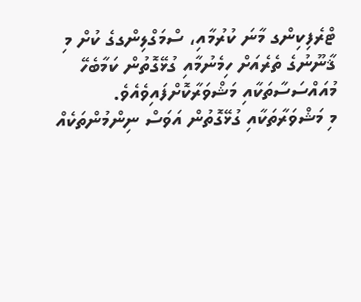ޓްރެފިކިންގ މާނަ ކުރުމާއި، ސްމަގްލިންގގެ ކުށް މި ޤާނޫނުގެ ތެރެއަށް ހިމެނުމާއި ގުޅޭގޮތުން ކަމާބެހޭ މުއައްސަސާތަކާއި މަޝްވަރާކޮށްފައިވެއެވެ.
މި މަޝްވަރާތަކާއި ގުޅޭގޮތުން އަވަސް ނިންމުންތަކެއް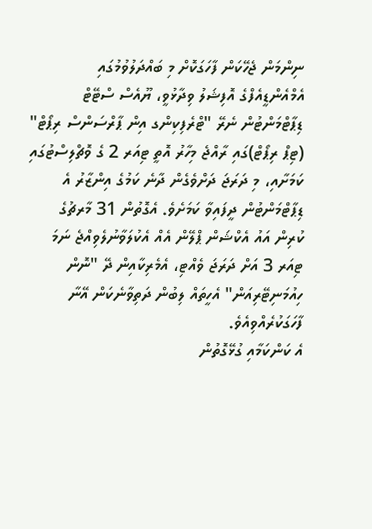ނިންމަން ޖެހޭކަން ފާހަގަކޮށް މި ބައްދަލުވުމުގައި އެމްއެންޑީއެފްގެ އޮފިޝަލު ވިދާޅުވީ، ޔޫއެސް ސްޓޭޓް ޑިޕާޓްމަންޓުން ނެރޭ "ޓްރެފިކިންގ އިން ޕާރްސަންސް ރިޕޯޓް" (ޓިޕް ރިޕޯޓް)ގައި ރާއްޖެ މިހާރު އޮތީ ޓިއަރ 2 ގެ ވޮޗްލިސްޓުގައި ކަމަށާއި، މި ދަރަޖަ ދަށްވެގެން ދާނެ ކަމުގެ އިންޒާރު އެ ޑިޕާޓްމަންޓުން ދީފައިވާ ކަމަށެވެ. އެގޮތުން 31 މާރޗުގެ ކުރިން އައު އެކްޝަން ޕްލޭން އެއް އެކުލަވާނުލެވިއްޖެ ނަމަ ޓިއަރ 3 އަށް ދަރަޖަ ވެއްޓި، އެމެރިކާއިން ދޭ "ނޮން ހިއުމަނިޓޭރިއަން" އެހީތައް ލިބުން ދަތިވާނެކަން އޭނާ ފާހަގަކުރެއްވިއެވެ.
އެ ކަންކަމާއި ގުޅޭގޮތުން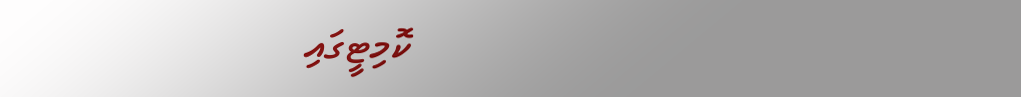ކޮމިޓީގައި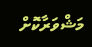މަޝްވަރާކޮށް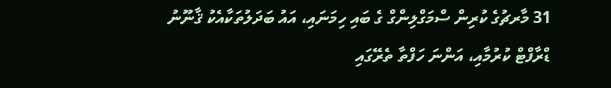31 މާރޗުގެ ކުރިން ސްމަގްލިންގް ގެ ބައި ހިމަނައި، އައު ބަދަލުތަކާއެކު ޤާނޫނު ޑްރާފްޓް ކުރުމާއި، އަންނަ ހަފްތާ ތެރޭގައި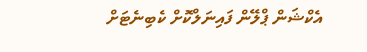އެކްޝަން ޕްލޭން ފައިނަލްކޮށް ކެބިނެޓަށް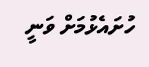ހުށައެޅުމަށް ވަނީ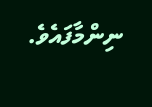ނިންމާފައެވެ.